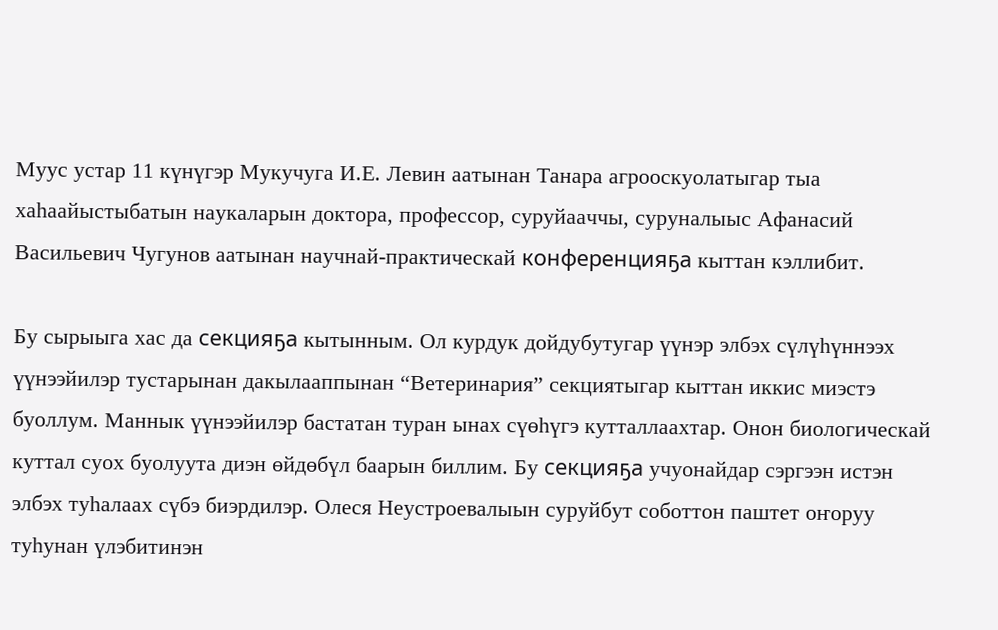Муус устар 11 күнүгэр Мукучуга И.Е. Левин аатынан Танара агрооскуолатыгар тыа хаһаайыстыбатын наукаларын доктора, профессор, суруйааччы, суруналыыс Афанасий Васильевич Чугунов аатынан научнай-практическай конференцияҕа кыттан кэллибит.

Бу сырыыга хас да секцияҕа кытынным. Ол курдук дойдубутугар үүнэр элбэх сүлүһүннээх үүнээйилэр тустарынан дакылааппынан “Ветеринария” секциятыгар кыттан иккис миэстэ буоллум. Маннык үүнээйилэр бастатан туран ынах сүөһүгэ кутталлаахтар. Онон биологическай куттал суох буолуута диэн өйдөбүл баарын биллим. Бу секцияҕа учуонайдар сэргээн истэн элбэх туһалаах сүбэ биэрдилэр. Олеся Неустроевалыын суруйбут соботтон паштет оҥоруу туһунан үлэбитинэн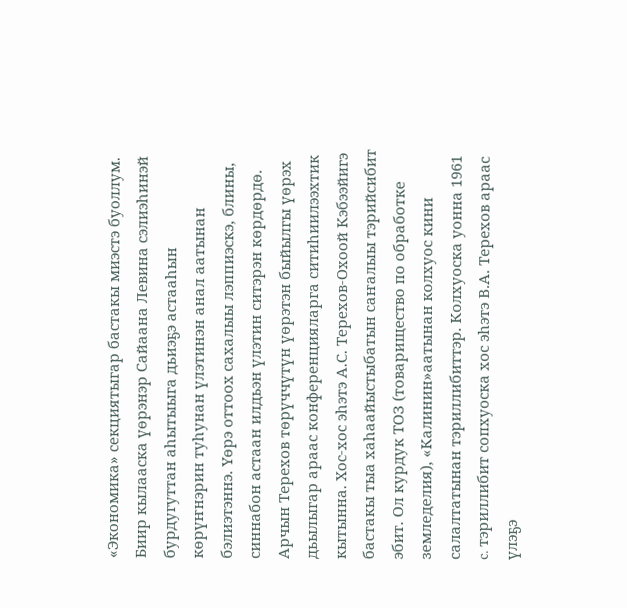«Экономика» секциятыгар бастакы миэстэ буоллум.
Биир кылааска үөрэнэр Сайаана Левина сэлиэһинэй бурдугуттан аһытыыга дьиэҕэ астааһын көрүҥнэрин туһунан үлэтинэн анал аатынан бэлиэтэннэ. Үөрэ оттоох сахалыы лэппиэскэ, блины, синнабон астаан илдьэн үлэтин ситэрэн көрдөрдө.
Арчын Терехов төрүччүтүн үөрэтэн быйылгы үөрэх дьылыгар араас конференцияларга ситиһиилээхтик кытынна. Хос-хос эһэтэ А.С. Терехов-Охоой Кэбээйигэ бастакы тыа хаһаайыстыбатын саҥалыы тэрийсибит эбит. Ол курдук ТОЗ (товарищество по обработке земледелия), «Калинин»аатынан колхуос кини салалтатынан тэриллибиттэр. Колхуоска уонна 1961 c. тэриллибит сопхуоска хос эһэтэ В.А. Терехов араас үлэҕэ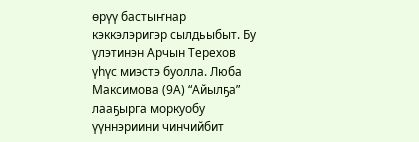өрүү бастыҥнар кэккэлэригэр сылдьыбыт. Бу үлэтинэн Арчын Терехов үһүс миэстэ буолла. Люба Максимова (9А) “Айылҕа” лааҕырга моркуобу үүннэриини чинчийбит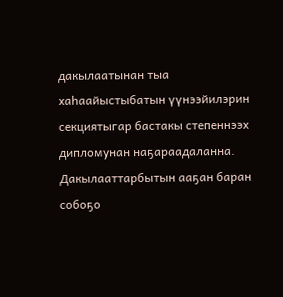дакылаатынан тыа хаһаайыстыбатын үүнээйилэрин секциятыгар бастакы степеннээх дипломунан наҕараадаланна.
Дакылааттарбытын ааҕан баран собоҕо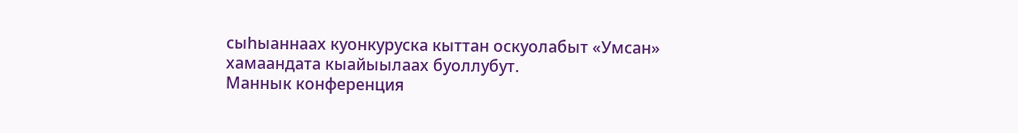сыһыаннаах куонкуруска кыттан оскуолабыт «Умсан» хамаандата кыайыылаах буоллубут.
Маннык конференция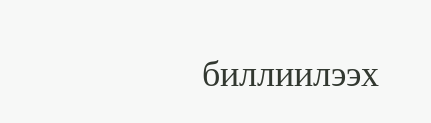биллиилээх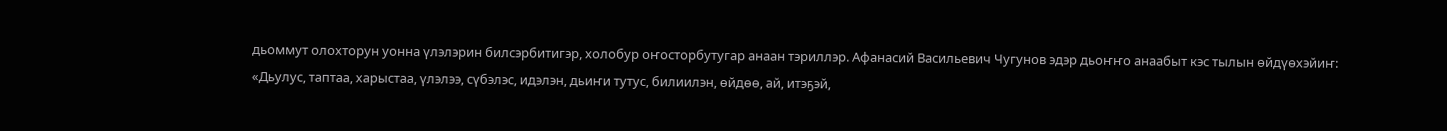дьоммут олохторун уонна үлэлэрин билсэрбитигэр, холобур оҥосторбутугар анаан тэриллэр. Афанасий Васильевич Чугунов эдэр дьоҥҥо анаабыт кэс тылын өйдүөхэйиҥ: «Дьулус, таптаа, харыстаа, үлэлээ, сүбэлэс, идэлэн, дьиҥи тутус, билиилэн, өйдөө, ай, итэҕэй,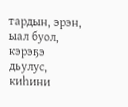тардын, эрэн, ыал буол, кэрэҕэ дьулус, киһини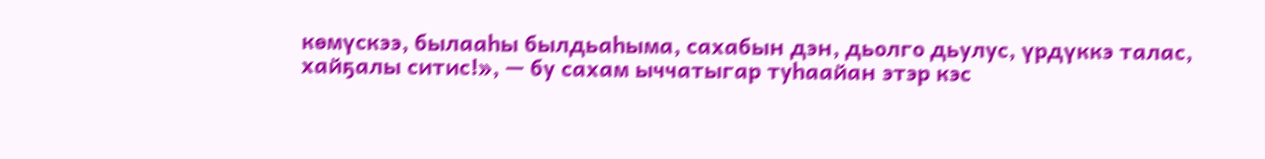көмүскээ, былааһы былдьаһыма, сахабын дэн, дьолго дьулус, үрдүккэ талас, хайҕалы ситис!», — бу сахам ыччатыгар туһаайан этэр кэс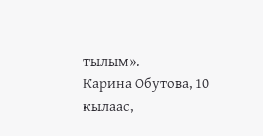тылым».
Карина Обутова, 10 кылаас,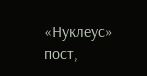«Нуклеус» пост,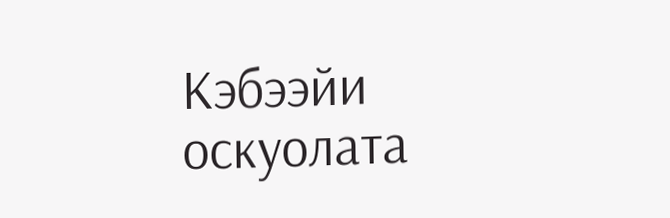Кэбээйи оскуолата